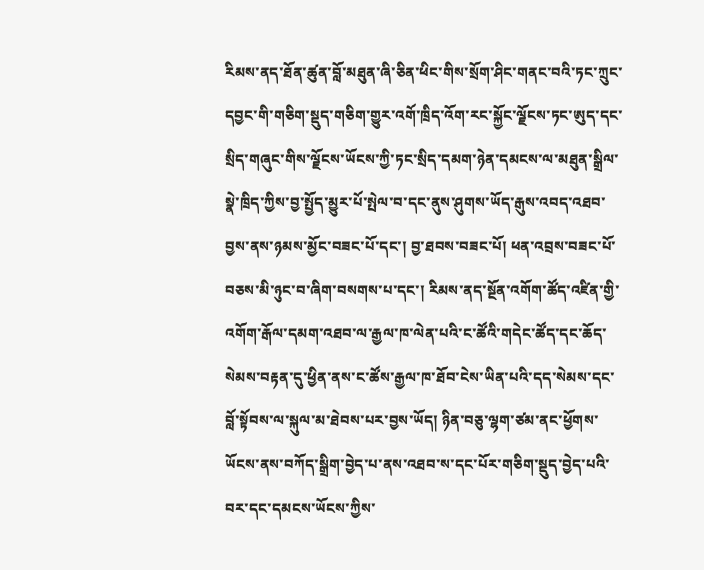རིམས་ནད་ཐོན་ཚུན་བློ་མཐུན་ཞི་ཅིན་ཕིང་གིས་སྲོག་ཤིང་གནང་བའི་ཏང་ཀྲུང་དབྱང་གི་གཅིག་སྡུད་གཅིག་གྱུར་འགོ་ཁྲིད་འོག་རང་སྐྱོང་ལྗོངས་ཏང་ཨུད་དང་སྲིད་གཞུང་གིས་ལྗོངས་ཡོངས་ཀྱི་ཏང་སྲིད་དམག་ཉེན་དམངས་ལ་མཐུན་སྒྲིལ་སྣེ་ཁྲིད་ཀྱིས་བྱ་སྤྱོད་མྱུར་པོ་སྤེལ་བ་དང་ནུས་ཤུགས་ཡོད་རྒུས་འབད་འཐབ་བྱས་ནས་ཉམས་མྱོང་བཟང་པོ་དང་། བྱ་ཐབས་བཟང་པོ། ཕན་འབྲས་བཟང་པོ་བཅས་མི་ཉུང་བ་ཞིག་བསགས་པ་དང་། རིམས་ནད་སྔོན་འགོག་ཚོད་འཛིན་གྱི་འགོག་རྒོལ་དམག་འཐབ་ལ་རྒྱལ་ཁ་ལེན་པའི་ང་ཚོའི་གདེང་ཚོད་དང་ཆོད་སེམས་བརྟན་དུ་ཕྱིན་ནས་ང་ཚོས་རྒྱལ་ཁ་ཐོབ་ངེས་ཡིན་པའི་དད་སེམས་དང་བློ་སྟོབས་ལ་སྐུལ་མ་ཐེབས་པར་བྱས་ཡོད། ཉིན་བཅུ་ལྷག་ཙམ་ནང་ཕྱོགས་ཡོངས་ནས་བཀོད་སྒྲིག་བྱེད་པ་ནས་འཐབ་ས་དང་པོར་གཅིག་སྡུད་བྱེད་པའི་བར་དང་དམངས་ཡོངས་ཀྱིས་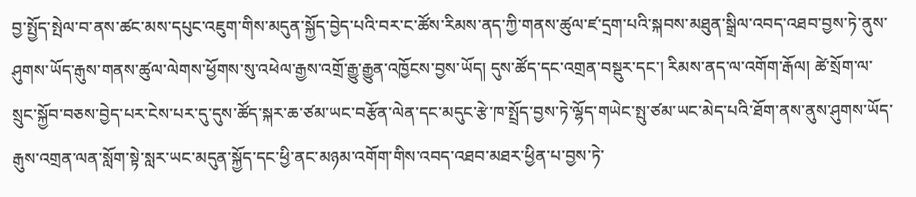བྱ་སྤྱོད་སྤེལ་བ་ནས་ཚང་མས་དཔུང་འཇུག་གིས་མདུན་སྐྱོད་བྱེད་པའི་བར་ང་ཚོས་རིམས་ནད་ཀྱི་གནས་ཚུལ་ཛ་དྲག་པའི་སྐབས་མཐུན་སྒྲིལ་འབད་འཐབ་བྱས་ཏེ་ནུས་ཤུགས་ཡོད་རྒུས་གནས་ཚུལ་ལེགས་ཕྱོགས་སུ་འཕེལ་རྒྱས་འགྲོ་རྒྱུ་རྒྱུན་འཁྱོངས་བྱས་ཡོད། དུས་ཚོད་དང་འགྲན་བསྡུར་དང་། རིམས་ནད་ལ་འགོག་རྒོལ། ཚེ་སྲོག་ལ་སྲུང་སྐྱོབ་བཅས་བྱེད་པར་ངེས་པར་དུ་དུས་ཚོད་སྐར་ཆ་ཙམ་ཡང་བརྩོན་ལེན་དང་མདུང་རྩེ་ཁ་སྤྲོད་བྱས་ཏེ་ལྷོད་གཡེང་སྤུ་ཙམ་ཡང་མེད་པའི་ཐོག་ནས་ནུས་ཤུགས་ཡོད་རྒུས་འགྲན་ལན་སློག་སྟེ་སླར་ཡང་མདུན་སྐྱོད་དང་ཕྱི་ནང་མཉམ་འགོག་གིས་འབད་འཐབ་མཐར་ཕྱིན་པ་བྱས་ཏེ་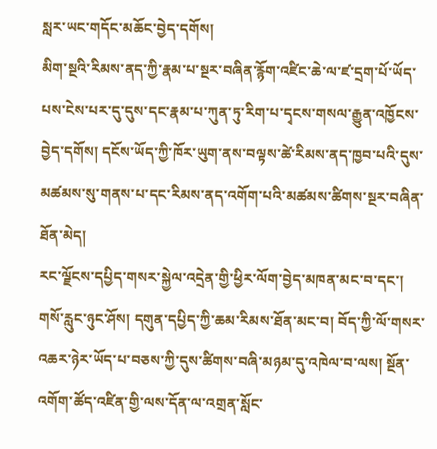སླར་ཡང་གདོང་མཆོང་བྱེད་དགོས།
མིག་སྔའི་རིམས་ནད་ཀྱི་རྣམ་པ་སྔར་བཞིན་རྙོག་འཛིང་ཆེ་ལ་ཛ་དྲག་པོ་ཡོད་པས་ངེས་པར་དུ་དུས་དང་རྣམ་པ་ཀུན་ཏུ་རིག་པ་དྭངས་གསལ་རྒྱུན་འཁྱོངས་བྱེད་དགོས། དངོས་ཡོད་ཀྱི་ཁོར་ཡུག་ནས་བལྟས་ཚེ་རིམས་ནད་ཁྱབ་པའི་དུས་མཚམས་སུ་གནས་པ་དང་རིམས་ནད་འགོག་པའི་མཚམས་ཚིགས་སྔར་བཞིན་ཐོན་མེད།
རང་ལྗོངས་དཔྱིད་གསར་སྐྱེལ་འདྲེན་གྱི་ཕྱིར་ལོག་བྱེད་མཁན་མང་བ་དང་། གསོ་རླུང་ཉུང་ཤོས། དགུན་དཔྱིད་ཀྱི་ཆམ་རིམས་ཐོན་མང་བ། བོད་ཀྱི་ལོ་གསར་འཆར་ཉེར་ཡོད་པ་བཅས་ཀྱི་དུས་ཚིགས་བཞི་མཉམ་དུ་འཁེལ་བ་ལས། སྔོན་འགོག་ཚོད་འཛིན་གྱི་ལས་དོན་ལ་འགྲན་སློང་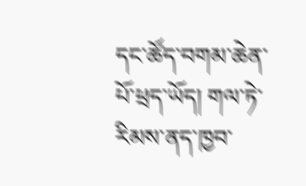དང་ཚོད་བགམ་ཆེན་པོ་ཕྲད་ཡོད། གལ་ཏེ་རིམས་ནད་ཁྱབ་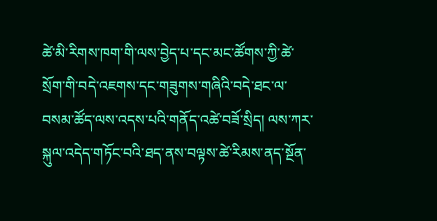ཚེ་མི་རིགས་ཁག་གི་ལས་བྱེད་པ་དང་མང་ཚོགས་ཀྱི་ཚེ་སྲོག་གི་བདེ་འཇགས་དང་གཟུགས་གཞིའི་བདེ་ཐང་ལ་བསམ་ཚོད་ལས་འདས་པའི་གནོད་འཚེ་བཟོ་སྲིད། ལས་ཀར་སྐུལ་འདེད་གཏོང་བའི་ཐད་ནས་བལྟས་ཚེ་རིམས་ནད་སྔོན་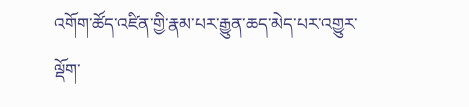འགོག་ཚོད་འཛིན་གྱི་རྣམ་པར་རྒྱུན་ཆད་མེད་པར་འགྱུར་ལྡོག་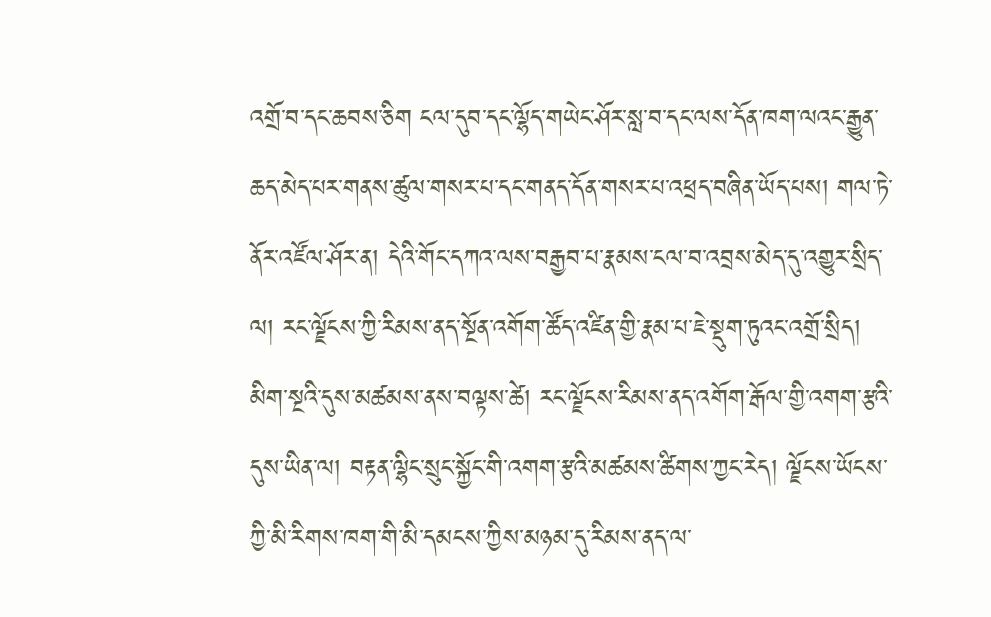འགྲོ་བ་དང་ཆབས་ཅིག ངལ་དུབ་དང་ལྷོད་གཡེང་ཤོར་སླ་བ་དང་ལས་དོན་ཁག་ལའང་རྒྱུན་ཆད་མེད་པར་གནས་ཚུལ་གསར་པ་དང་གནད་དོན་གསར་པ་འཕྲད་བཞིན་ཡོད་པས། གལ་ཏེ་ནོར་འཛོལ་ཤོར་ན། དེའི་གོང་དཀའ་ལས་བརྒྱབ་པ་རྣམས་ངལ་བ་འབྲས་མེད་དུ་འགྱུར་སྲིད་ལ། རང་ལྗོངས་ཀྱི་རིམས་ནད་སྔོན་འགོག་ཚོད་འཛིན་གྱི་རྣམ་པ་ཇེ་སྡུག་ཏུའང་འགྲོ་སྲིད། མིག་སྔའི་དུས་མཚམས་ནས་བལྟས་ཚེ། རང་ལྗོངས་རིམས་ནད་འགོག་རྒོལ་གྱི་འགག་རྩའི་དུས་ཡིན་ལ། བརྟན་ལྷིང་སྲུང་སྐྱོང་གི་འགག་རྩའི་མཚམས་ཚིགས་ཀྱང་རེད། ལྗོངས་ཡོངས་ཀྱི་མི་རིགས་ཁག་གི་མི་དམངས་ཀྱིས་མཉམ་དུ་རིམས་ནད་ལ་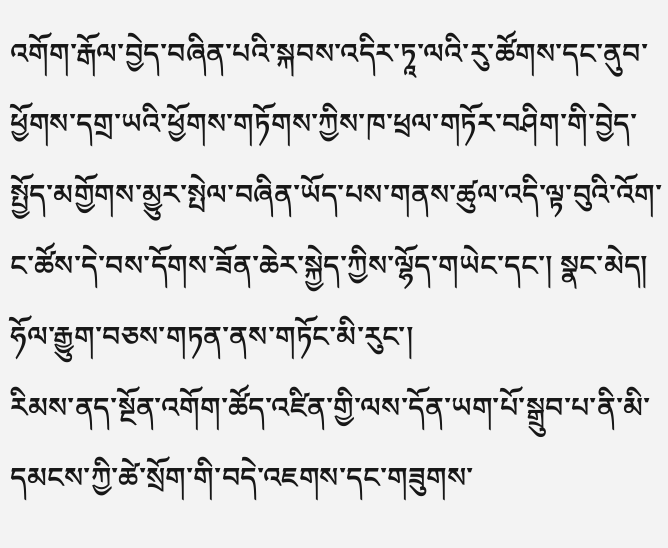འགོག་རྒོལ་བྱེད་བཞིན་པའི་སྐབས་འདིར་ཏཱ་ལའི་རུ་ཚོགས་དང་ནུབ་ཕྱོགས་དགྲ་ཡའི་ཕྱོགས་གཏོགས་ཀྱིས་ཁ་ཕྲལ་གཏོར་བཤིག་གི་བྱེད་སྤྱོད་མགྱོགས་མྱུར་སྤེལ་བཞིན་ཡོད་པས་གནས་ཚུལ་འདི་ལྟ་བུའི་འོག་ང་ཚོས་དེ་བས་དོགས་ཟོན་ཆེར་སྐྱེད་ཀྱིས་ལྷོད་གཡེང་དང་། སྣང་མེད། ཧོལ་རྒྱུག་བཅས་གཏན་ནས་གཏོང་མི་རུང་།
རིམས་ནད་སྔོན་འགོག་ཚོད་འཛིན་གྱི་ལས་དོན་ཡག་པོ་སྒྲུབ་པ་ནི་མི་དམངས་ཀྱི་ཚེ་སྲོག་གི་བདེ་འཇགས་དང་གཟུགས་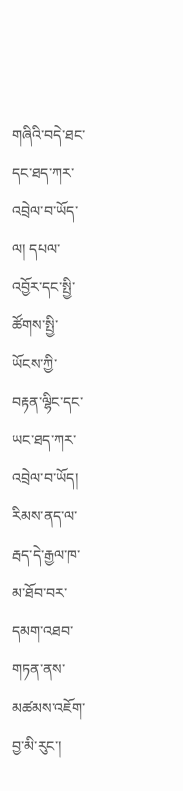གཞིའི་བདེ་ཐང་དང་ཐད་ཀར་འབྲེལ་བ་ཡོད་ལ། དཔལ་འབྱོར་དང་སྤྱི་ཚོགས་སྤྱི་ཡོངས་ཀྱི་བརྟན་ལྷིང་དང་ཡང་ཐད་ཀར་འབྲེལ་བ་ཡོད། རིམས་ནད་ལ་རྦད་དེ་རྒྱལ་ཁ་མ་ཐོབ་བར་དམག་འཐབ་གཏན་ནས་མཚམས་འཇོག་བྱ་མི་རུང་།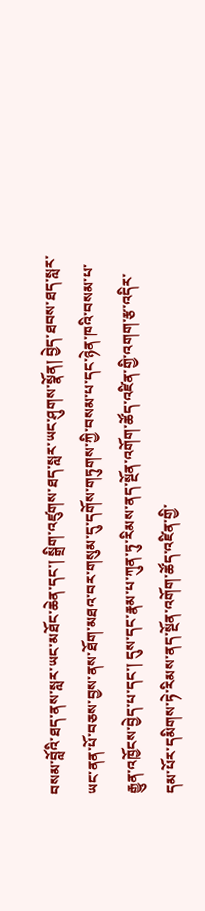བསམ་བློའི་ཐད་ནས་སླར་ཡང་མཐོང་ཆེན་དང་། སྒྲིག་འཛུགས་ཐད་སླར་ཡང་ཤུགས་སྣོན། བྱེད་ཐབས་ཐད་སླར་ཡང་ནན་པོ་བཅས་བྱས་ནས་ཐོག་མཐའ་བར་གསུམ་དུ་དགོས་གཏུགས་ཀྱི་བསམ་པ་དང་ཉེན་ཁའི་བསམ་པ་རྒྱུན་འཁྱོངས་བྱེད་པ་དང་། དུས་དང་རྣམ་པ་ཀུན་ཏུ་རིམས་ནད་སྔོན་འགོག་ཚོད་འཛིན་གྱི་འགག་རྩ་འདིར་དམ་པོར་དམིགས་ཏེ་རིམས་ནད་སྔོན་འགོག་ཚོད་འཛིན་གྱི་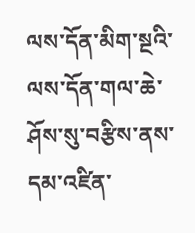ལས་དོན་མིག་སྔའི་ལས་དོན་གལ་ཆེ་ཤོས་སུ་བརྩིས་ནས་དམ་འཛིན་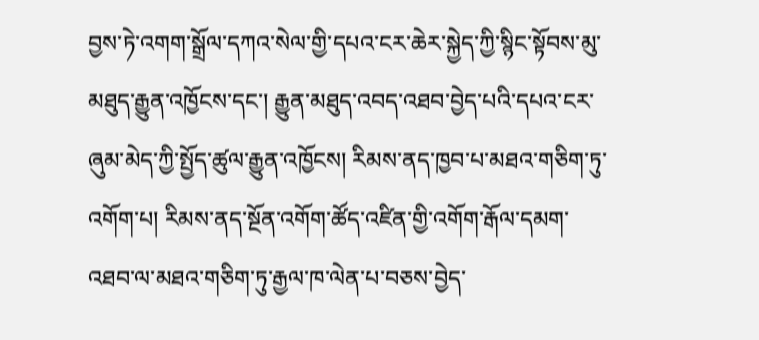བྱས་ཏེ་འགག་སྒྲོལ་དཀའ་སེལ་གྱི་དཔའ་ངར་ཆེར་སྐྱེད་ཀྱི་སྙིང་སྟོབས་མུ་མཐུད་རྒྱུན་འཁྱོངས་དང་། རྒྱུན་མཐུད་འབད་འཐབ་བྱེད་པའི་དཔའ་ངར་ཞུམ་མེད་ཀྱི་སྤྱོད་ཚུལ་རྒྱུན་འཁྱོངས། རིམས་ནད་ཁྱབ་པ་མཐའ་གཅིག་ཏུ་འགོག་པ། རིམས་ནད་སྔོན་འགོག་ཚོད་འཛིན་གྱི་འགོག་རྒོལ་དམག་འཐབ་ལ་མཐའ་གཅིག་ཏུ་རྒྱལ་ཁ་ལེན་པ་བཅས་བྱེད་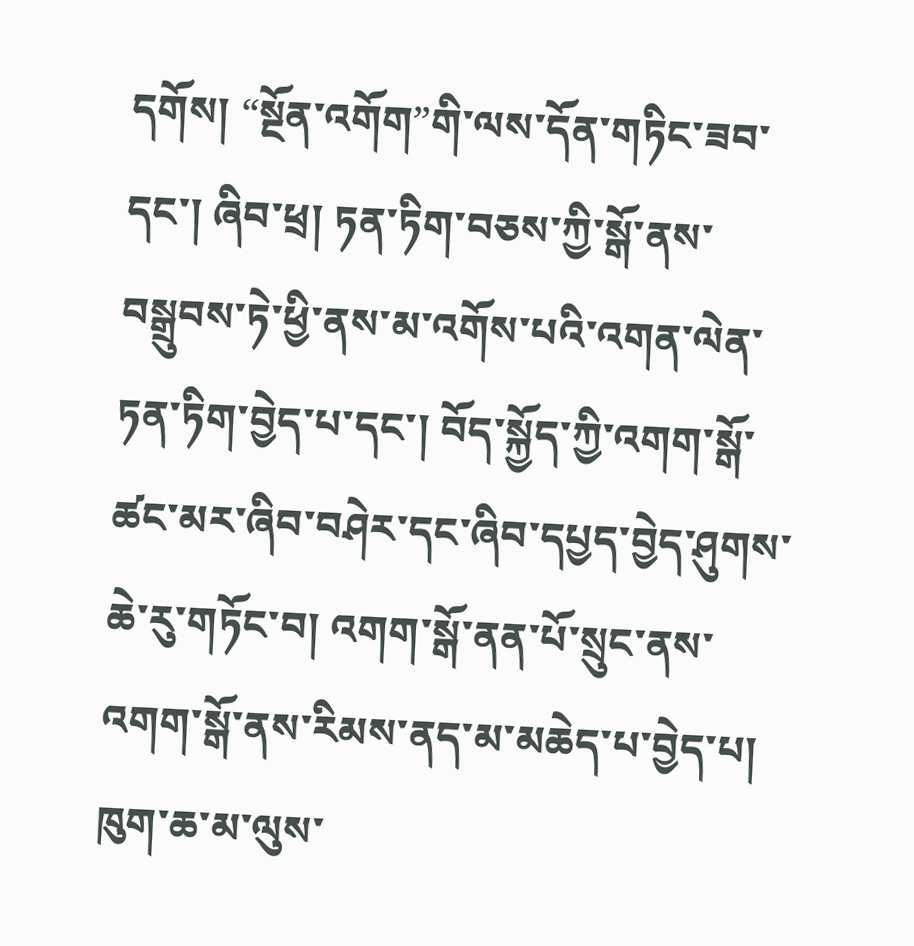དགོས། “སྔོན་འགོག”གི་ལས་དོན་གཏིང་ཟབ་དང་། ཞིབ་ཕྲ། ཏན་ཏིག་བཅས་ཀྱི་སྒོ་ནས་བསྒྲུབས་ཏེ་ཕྱི་ནས་མ་འགོས་པའི་འགན་ལེན་ཏན་ཏིག་བྱེད་པ་དང་། བོད་སྐྱོད་ཀྱི་འགག་སྒོ་ཚང་མར་ཞིབ་བཤེར་དང་ཞིབ་དཔྱད་བྱེད་ཤུགས་ཆེ་རུ་གཏོང་བ། འགག་སྒོ་ནན་པོ་སྲུང་ནས་འགག་སྒོ་ནས་རིམས་ནད་མ་མཆེད་པ་བྱེད་པ། ཁུག་ཆ་མ་ལུས་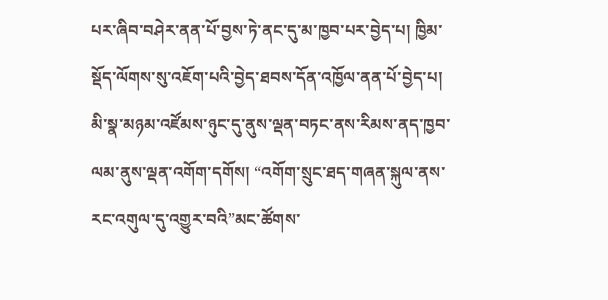པར་ཞིབ་བཤེར་ནན་པོ་བྱས་ཏེ་ནང་དུ་མ་ཁྱབ་པར་བྱེད་པ། ཁྱིམ་སྡོད་ལོགས་སུ་འཇོག་པའི་བྱེད་ཐབས་དོན་འཁྱོལ་ནན་པོ་བྱེད་པ། མི་སྣ་མཉམ་འཛོམས་ཉུང་དུ་ནུས་ལྡན་བཏང་ནས་རིམས་ནད་ཁྱབ་ལམ་ནུས་ལྡན་འགོག་དགོས། “འགོག་སྲུང་ཐད་གཞན་སྐུལ་ནས་རང་འགུལ་དུ་འགྱུར་བའི”མང་ཚོགས་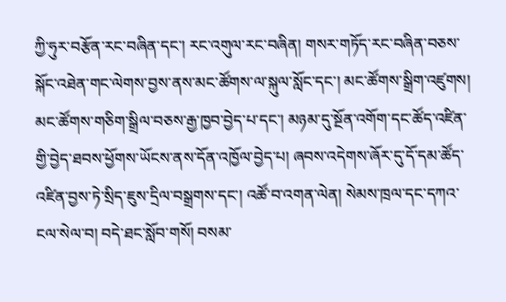ཀྱི་ཧུར་བརྩོན་རང་བཞིན་དང་། རང་འགུལ་རང་བཞིན། གསར་གཏོད་རང་བཞིན་བཅས་སྐོང་འཐེན་གང་ལེགས་བྱས་ནས་མང་ཚོགས་ལ་སྐུལ་སློང་དང་། མང་ཚོགས་སྒྲིག་འཛུགས། མང་ཚོགས་གཅིག་སྒྲིལ་བཅས་རྒྱ་ཁྱབ་བྱེད་པ་དང་། མཉམ་དུ་སྔོན་འགོག་དང་ཚོད་འཛིན་གྱི་བྱེད་ཐབས་ཕྱོགས་ཡོངས་ནས་དོན་འཁྱོལ་བྱེད་པ། ཞབས་འདེགས་ཞོར་དུ་དོ་དམ་ཚོད་འཛིན་བྱས་ཏེ་སྲིད་ཇུས་དྲིལ་བསྒྲགས་དང་། འཚོ་བ་འགན་ལེན། སེམས་ཁྲལ་དང་དཀའ་ངལ་སེལ་བ། བདེ་ཐང་སློབ་གསོ། བསམ་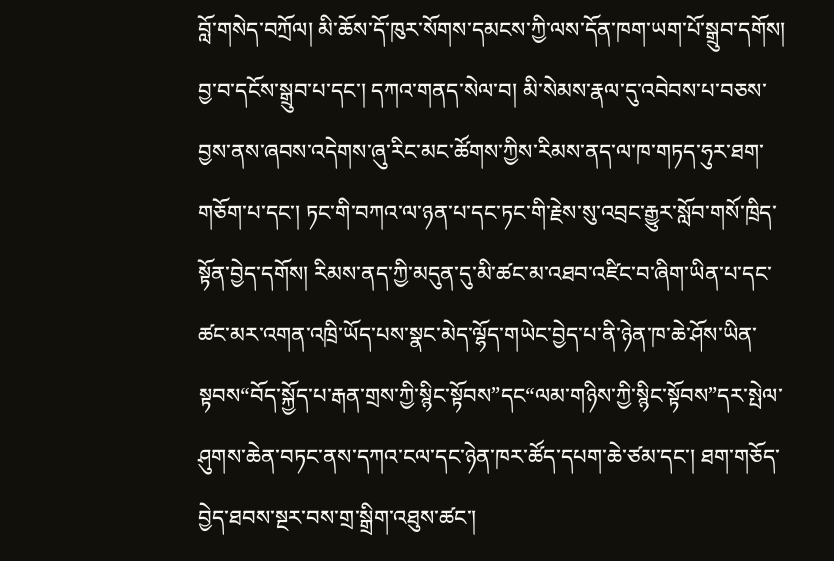བློ་གསེད་བཀྲོལ། མི་ཆོས་དོ་ཁུར་སོགས་དམངས་ཀྱི་ལས་དོན་ཁག་ཡག་པོ་སྒྲུབ་དགོས། བྱ་བ་དངོས་སྒྲུབ་པ་དང་། དཀའ་གནད་སེལ་བ། མི་སེམས་རྣལ་དུ་འབེབས་པ་བཅས་བྱས་ནས་ཞབས་འདེགས་ཞུ་རིང་མང་ཚོགས་ཀྱིས་རིམས་ནད་ལ་ཁ་གཏད་ཧུར་ཐག་གཅོག་པ་དང་། ཏང་གི་བཀའ་ལ་ཉན་པ་དང་ཏང་གི་རྗེས་སུ་འབྲང་རྒྱུར་སློབ་གསོ་ཁྲིད་སྟོན་བྱེད་དགོས། རིམས་ནད་ཀྱི་མདུན་དུ་མི་ཚང་མ་འཐབ་འཛིང་བ་ཞིག་ཡིན་པ་དང་ཚང་མར་འགན་འཁྲི་ཡོད་པས་སྣང་མེད་ལྷོད་གཡེང་བྱེད་པ་ནི་ཉེན་ཁ་ཆེ་ཤོས་ཡིན་སྟབས“བོད་སྐྱོད་པ་རྒན་གྲས་ཀྱི་སྙིང་སྟོབས”དང“ལམ་གཉིས་ཀྱི་སྙིང་སྟོབས”དར་སྤེལ་ཤུགས་ཆེན་བཏང་ནས་དཀའ་ངལ་དང་ཉེན་ཁར་ཚོད་དཔག་ཆེ་ཙམ་དང་། ཐག་གཅོད་བྱེད་ཐབས་སྔར་བས་གྲ་སྒྲིག་འཐུས་ཚང་།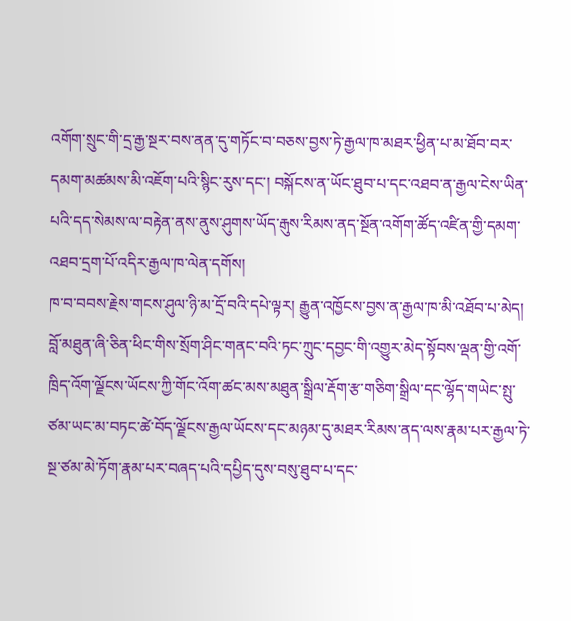འགོག་སྲུང་གི་དྲ་རྒྱ་སྔར་བས་ནན་དུ་གཏོང་བ་བཅས་བྱས་ཏེ་རྒྱལ་ཁ་མཐར་ཕྱིན་པ་མ་ཐོབ་བར་དམག་མཚམས་མི་འཇོག་པའི་སྙིང་རུས་དང་། བསྐོངས་ན་ཡོང་ཐུབ་པ་དང་འཐབ་ན་རྒྱལ་ངེས་ཡིན་པའི་དད་སེམས་ལ་བརྟེན་ནས་ནུས་ཤུགས་ཡོད་རྒུས་རིམས་ནད་སྔོན་འགོག་ཚོད་འཛིན་གྱི་དམག་འཐབ་དྲག་པོ་འདིར་རྒྱལ་ཁ་ལེན་དགོས།
ཁ་བ་བབས་རྗེས་གངས་ཤུལ་ཉི་མ་དྲོ་བའི་དཔེ་ལྟར། རྒྱུན་འཁྱོངས་བྱས་ན་རྒྱལ་ཁ་མི་འཐོབ་པ་མེད། བློ་མཐུན་ཞི་ཅིན་ཕིང་གིས་སྲོག་ཤིང་གནང་བའི་ཏང་ཀྲུང་དབྱང་གི་འགྱུར་མེད་སྟོབས་ལྡན་གྱི་འགོ་ཁྲིད་འོག་ལྗོངས་ཡོངས་ཀྱི་གོང་འོག་ཚང་མས་མཐུན་སྒྲིལ་རྡོག་རྩ་གཅིག་སྒྲིལ་དང་ལྷོད་གཡེང་སྤུ་ཙམ་ཡང་མ་བཏང་ཚེ་བོད་ལྗོངས་རྒྱལ་ཡོངས་དང་མཉམ་དུ་མཐར་རིམས་ནད་ལས་རྣམ་པར་རྒྱལ་ཏེ་སྔ་ཙམ་མེ་ཏོག་རྣམ་པར་བཞད་པའི་དཔྱིད་དུས་བསུ་ཐུབ་པ་དང་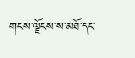གངས་ལྗོངས་ས་མཐོ་དང་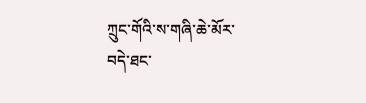ཀྲུང་གོའི་ས་གཞི་ཆེ་མོར་བདེ་ཐང་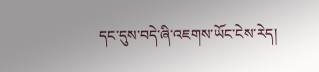དང་དུས་བདེ་ཞི་འཇགས་ཡོང་ངེས་རེད།